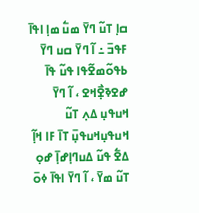ߛߊ߲ ߠߎ߬ ߣߌ߫ ߘߎ߱ ߘߊ߲ ߊߟߊ߫ ߓߟߏ߫ ߸ ߊ߬ ߣߌ߫ ߛߎ ߣߌ߫ ߕߟߋ߬ߘߐ߬ߟߊ ߟߎ߬ ߟߊ߫ ߝߐߢߐ߲߯ߞߐ ، ߊ߬ ߣߌ߫ ߞߎߟߎ߲ ߡߍ߲ ߠߎ߬ ߞߎߟߎ߲ߞߎߟߎ߲߫ ߠߊ߫ ߓߊ ߞߊ߲߬ ߡߐ߱ ߟߎ߬ ߡߎߣߊ߲ߝߊ߲߫ ߝߋ߲ ߠߎ߬ ߘߌ߫ ، ߊ߬ ߣߌ߫ ߊߟߊ߫ ߦߋ߫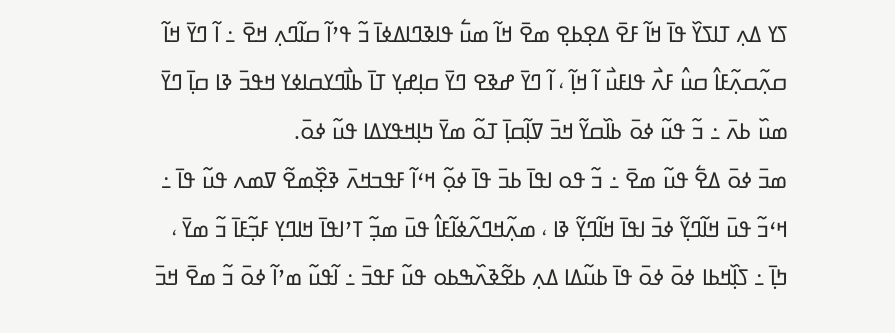ߖߌ ߡߍ߲ ߠߊߖߌ߰ ߟߊ߫ ߞߊ߬ ߓߐ߫ ߡߐ߲ߕߐ߲ ߘߐ߫ ߞߊ߬ ߘߎ߱ ߟߊߢߣߊߡߦߊ߫ ߏ߬ ߟߴߊ߬ ߛߊ߬ߣߍ߲ ߞߐ߫ ߸ ߊ߬ ߣߌ߫ ߞߊ߬ ߛߍ߲߬ߛߍ߲߬ߓߊ߮ ߛߎ߮ ߓߍ߯ ߟߊߓߎ߯ ߊ߬ ߞߊ߲߬ ، ߊ߬ ߣߌ߫ ߝߢߐ ߣߌ߫ ߛߊ߲ߝߌ߲ ߠߊ߫ ߕߊ߯ߣߌߛߊߦߌ ߞߟߏ߫ ߢߊ ߛߊ߲߫ ߣߌ߫ ߘߎ߰ ߕߍ߫ ߸ ߏ߬ ߟߎ߬ ߦߋ߫ ߕߊ߰ߛߌ߬ ߞߏ߫ ߜߊ߲߬ߛߊ߲߫ ߠߋ߬ ߘߌ߫ ߤߊ߲ߞߟߌߡߊ ߟߎ߬ ߦߋ߫.
ߘߏ߫ ߦߋ߫ ߡߐ߱ ߟߎ߬ ߘߐ߫ ߸ ߏ߬ ߟߋ ߊߟߊ߫ ߕߏ߫ ߟߊ߫ ߦߋ߲߬ ߞߵߊ߬ ߓߟߏߞߍ߫ ߢߐ߲߰ߘߐ߬ ߜߘߍ ߟߎ߬ ߟߊ߫ ߸ ߞߵߏ߬ ߟߎ߫ ߞߊ߬ߣߌ߲߬ ߦߏ߫ ߊߟߊ߫ ߞߊ߬ߣߌ߲߬ ߢߊ ، ߘߍ߲߬ߞߣߍ߬ߦߊ߬ߓߊ߮ ߟߎ߫ ߘߏ߲߬ ߠߴߊߟߊ߫ ߞߊߣߌ߲ ߓߏ߲߬ߓߊ߫ ߏ߬ ߘߌ߫ ، ߤߊ߲߫ ߸ ߖߊ߲߰ߞߕߊ ߦߋ߫ ߦߋ߫ ߟߊ߫ ߕߎ߬ߡߊ ߡߍ߲ ߕߐ߬ߢߍ߰ߒߕߋ ߟߎ߬ ߓߟߏ߫ ߸ ߊ߬ߟߎ߬ ߘߴߊ߬ ߦߋ߫ ߏ߬ ߘߐ߫ ߞߏ߫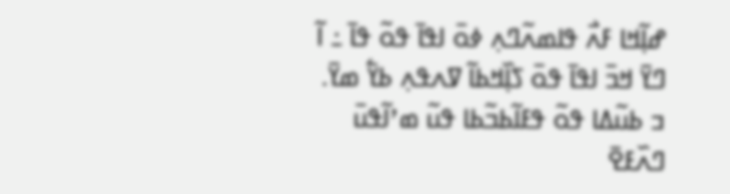ߝߊ߲߬ߞߊ ߓߍ߯ ߟߊߘߍ߬ߣߍ߲ ߦߋ߫ ߊߟߊ߫ ߟߋ߬ ߟߊ߫ ߸ ߊ߬ ߣߌ߫ ߞߏ߫ ߊߟߊ߫ ߟߋ߫ ߖߊ߲߰ߞߕߊ߬ ߜߍߟߍ߲ ߕߌ߱ ߘߌ߫.
ߏ ߕߎ߬ߡߊ ߟߋ߬ ߟߓߊ߬ߕߏ߬ߕߊ ߟߎ߬ ߘߴߊ߬ߟߎ߫ ߣߍ߰ߓߐ߫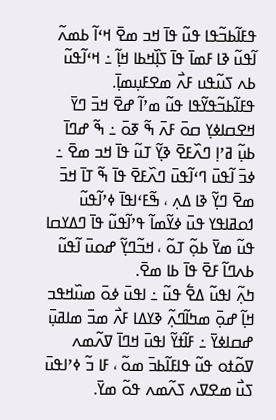ߟߓߊ߬ߕߏ߬ߟߊ ߟߎ߬ ߟߊ߫ ߞߏ ߘߐ߫ ߞߵߊ߬ ߕߘߍ߬ ߊ߬ߟߎ߬ ߢߊ ߓߘߊ߫ ߟߊ߫ ߖߊ߲߰ߞߕߊ ߞߊ߲߬ ߸ ߞߵߊ߬ߟߎ߬ ߕߍ ߖߎ߬ߟߎ ߓߍ߯ ߘߐߓߎ߲ߘߊ߲߫.
ߟߓߊ߬ߕߏ߬ߟߌ߬ߟߊ ߟߎ߬ ߘߴߊ߬ ߝߐ߫ ߞߏ߫ ߣߌ߫ ߞߐߛߊߦߌ߲ ߛߋ߫ ߓߍ߫ ߒ߬ ߧߋ߫ ߸ ߒ߬ ߝߣߊ߫ ߕߎ߲߬ ߥߴߊ߲ ߣߍ߰ߓߐ߫ ߢߌ߲߬ ߠߎ߬ ߟߊ߫ ߞߏ ߘߐ߫ ߸ ߦߏ߫ ߊ߬ߟߎ߫ ߣߵߊ߬ߟߎ߫ ߣߍ߰ߓߐ߫ ߟߊ߫ ߒ߬ ߠߊ߫ ߞߏ߫ ߘߐ߫ ߣߌ߲߬ ߢߊ ߡߍ߲ ، ߒ߬ߓߵߊߟߊ߫ ߦߴߊ߬ߟߎ߬ ߗߋߥߊߟߌ ߟߎ߫ ߦߌ߬ߘߊ߬ ߟߴߊ߬ߟߎ߬ ߟߊ߫ ߣߡߌߛߊ ߟߎ߬ ߘߌ߫ ߕߋ߲߬ ߠߋ߬ ، ߞߏ߬ߣߌ߲߬ ߝߋߎ߫ ߊ߬ߟߎ߬ ߕߍߣߊ߬ ߓߐ߫ ߟߊ߫ ߕߊ ߘߐ߫.
ߤߍ߲߬ ߊߟߎ߬ ߡߐ߱ ߟߎ߬ ߸ ߊߟߎ߫ ߦߋ߫ ߘߎ߰ߞߟߏ ߞߊ߲߬ ߝߋ߲߫ ߘߤߊ߬ߣߍ߲߬ ߢߌߡߊ ߓߍ߯ ߘߏ߫ ߘߊߥߎ߲߫ ߝߛߊߦߌ߫ ߸ ߓߊ߬ߙߌ߬ ߊߟߎ߫ ߞߣߊ߫ ߜߍ߬ߘߍ ߜߋ߬ߙߋ ߟߎ߬ ߟߊߓߊ߬ߕߏ߫ ߘߋ߬ ، ߓߊ ߏ߬ ߦߴߊߟߎ߫ ߖߎ߯ ߘߐߜߍ ߖߍ߬ߘߍ ߟߋ߬ ߘߌ߫.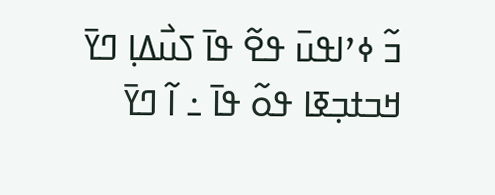ߏ߬ ߦߴߊߟߎ߫ ߟߐ߬ ߟߊ߫ ߖߎ߯ߡߊ߲ ߣߌ߫ ߞߏߙߏ߲ߧߊ ߟߋ߬ ߟߊ߫ ߸ ߊ߬ ߣߌ߫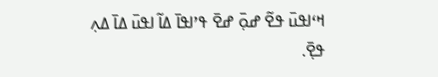ߞߵߊߟߎ߫ ߟߐ߬ ߝߋ߲߫ ߝߐ߫ ߟߴߊߟߊ߫ ߡߊ߬ ߊߟߎ߫ ߡߊ߫ ߡߍ߲ ߟߐ߲߫.